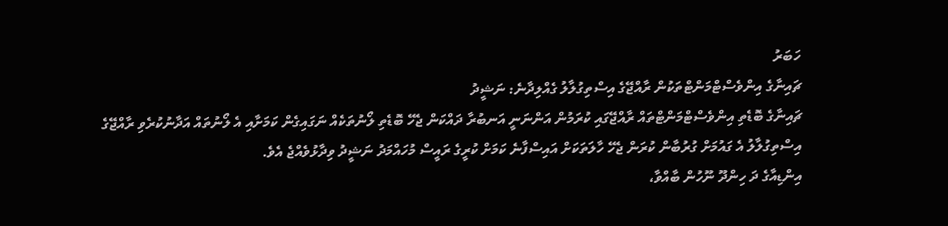ހަބަރު
ޗައިނާގެ އިންވެސްޓްމަންޓްތަކުން ރާއްޖޭގެ އިސްތިގުލާލު ގެއްލިދާނެ: ނަޝީދު
ޗައިނާގެ ބޮޑެތި އިންވެސްޓްމަންޓްތައް ރާއްޖޭގައި ކުރަމުން އަންނަނީ އަނބުރާ ދައްކަން ޖެހޭ ބޮޑެތި ލޯނުތަކެއް ނަގައިގެން ކަމަށާއި އެ ލޯނުތައް އަދާނުކުރެވި ރާއްޖޭގެ އިސްތިގުލާލު އެ ގައުމަށް ގުރުބާން ކުރަން ޖެހޭ ހާލަތަކަށް އައިސްފާނެ ކަމަށް ކުރީގެ ރައީސް މުހައްމަދު ނަޝީދު ވިދާޅުވެއްޖެ އެވެ.
އިންޑިއާގެ ދަ ހިންދޫ ނޫހުން ބާއްވާ،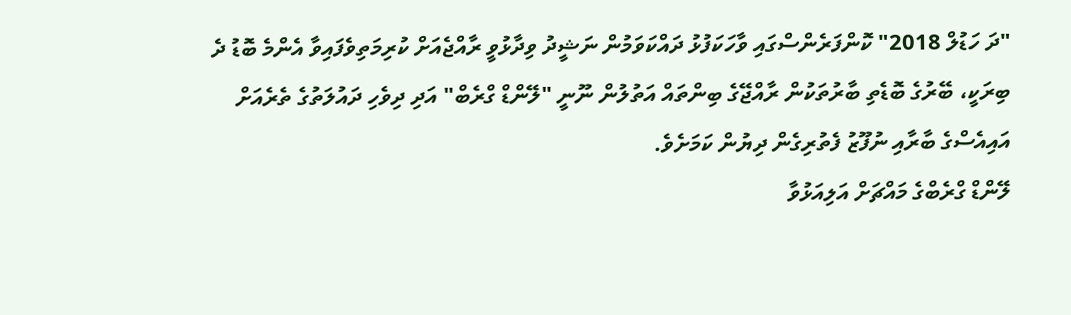"ދަ ހަޑުލް 2018" ކޮންފަރެންސްގައި ވާހަކަފުޅު ދައްކަވަމުން ނަޝީދު ވިދާޅުވީ ރާއްޖެއަށް ކުރިމަތިވެފައިވާ އެންމެ ބޮޑު ދެ ބިރަކީ، ބޭރުގެ ބޮޑެތި ބާރުތަކުން ރާއްޖޭގެ ބިންތައް އަތުލުން ނޫނީ "ލޭންޑް ގްރެބް" އަދި ދިވެހި ދައުލަތުގެ ތެރެއަށް އައިއެސްގެ ބާރާއި ނުފޫޒު ފެތުރިގެން ދިޔުން ކަމަށެވެ.
ލޭންޑް ގްރެބްގެ މައްޗަށް އަލިއަޅުވާ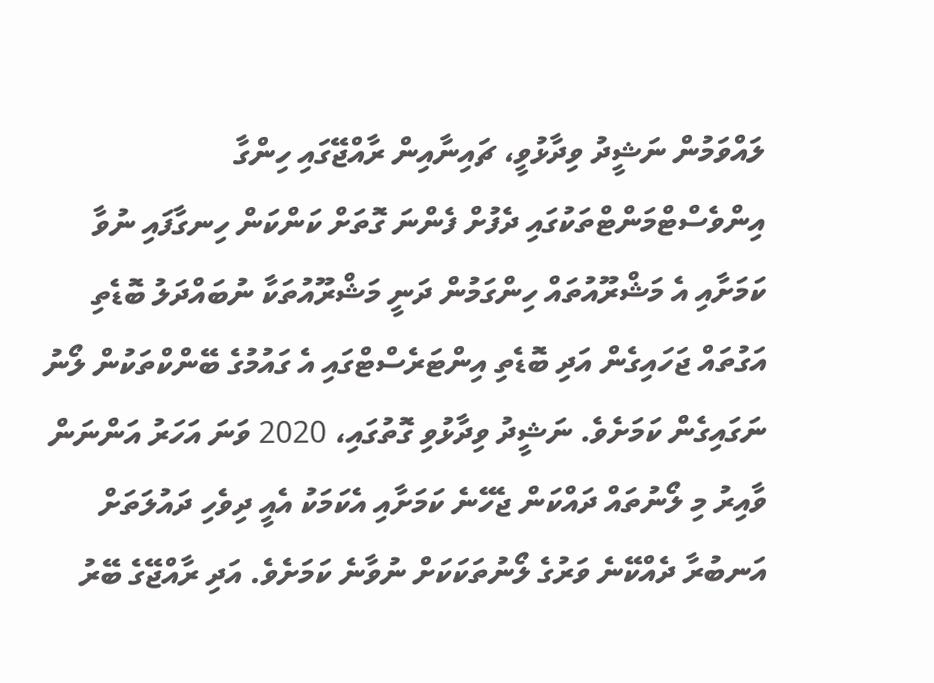ލައްވަމުން ނަޝީދު ވިދާޅުވީ، ޗައިނާއިން ރާއްޖޭގައި ހިންގާ އިންވެސްޓްމަންޓްތަކުގައި ދެފުށް ފެންނަ ގޮތަށް ކަންކަން ހިނގާފައި ނުވާ ކަމަށާއި އެ މަޝްރޫއުތައް ހިންގަމުން ދަނީ މަޝްރޫއުތަކާ ނުބައްދަލު ބޮޑެތި އަގުތައް ޖަހައިގެން އަދި ބޮޑެތި އިންޓަރެސްޓްގައި އެ ގައުމުގެ ބޭންކްތަކުން ލޯނު ނަގައިގެން ކަމަށެވެ. ނަޝީދު ވިދާޅުވި ގޮތުގައި، 2020 ވަނަ އަހަރު އަންނަން ވާއިރު މި ލޯނުތައް ދައްކަން ޖެހޭނެ ކަމަށާއި އެކަމަކު އެއީ ދިވެހި ދައުލަތަށް އަނބުރާ ދެއްކޭނެ ވަރުގެ ލޯނުތަކަކަށް ނުވާނެ ކަމަށެވެ. އަދި ރާއްޖޭގެ ބޭރު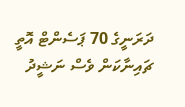ދަރަނީގެ 70 ޕަސެންޓް އޮތީ ޗައިނާކަން ވެސް ނަޝީދު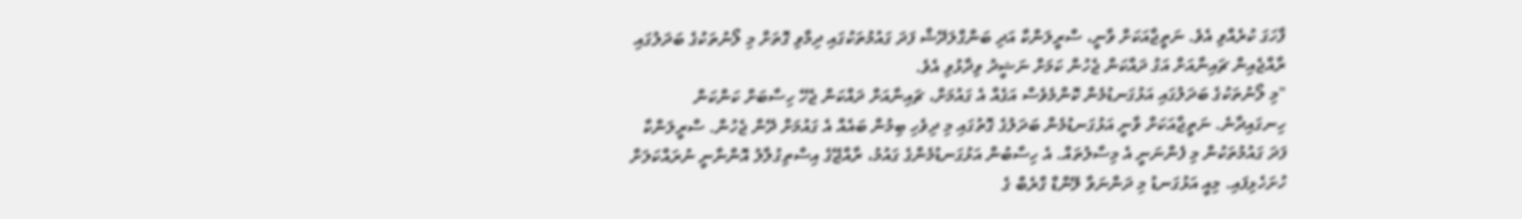ފާހަގަ ކުރެއްވި އެވެ. ނަތީޖާއަކަށް ވާނީ، ސްރީލަންކާ އަދި ބަންގްލަދޭޝް ފަދަ ގައުމުތަކުގައި ދިމާވި ގޮތަށް މި ލޯނުތަކުގެ ބަދަލުގައި ރާއްޖެއިން ޗައިނާއަށް އަގު ދައްކަން ޖެހުން ކަމަށް ނަޝީދު ވިދާޅުވި އެވެ.
"މި ލޯނުތަކުގެ ބަދަލުގައި އަޅުގަނޑުމެން ކޮންމެވެސް އަގެއް އެ ގައުމަށް، ޗައިނާއަށް ދައްކަން ޖެހޭ ހިސާބަށް ކަންކަން ހިނގައިދާނެ. ނަތީޖާއަކަށް ވާނީ އަޅުގަނޑުމެން ބަދަލުގެ ގޮތުގައި މި ދިވެހި ބިމުން ބައެއް އެ ގައުމަށް ދޭން ޖެހުން. ސްރީލަންކާ ފަދަ ގައުމުތަކުން މި ފެންނަނީ އެ މިސާލުތައް. އެ ހިސާބުން އަޅުގަނޑުމެންގެ ގައުމު، ރާއްޖޭގެ އިސްތިގުލާލު އޮންނާނީ ނުރައްކަލަށް ހުށަހެޅިފައި. މިއީ އަޅުގަނޑު މި ދަންނަވާ ލޭންޑް ގްރެބް ގެ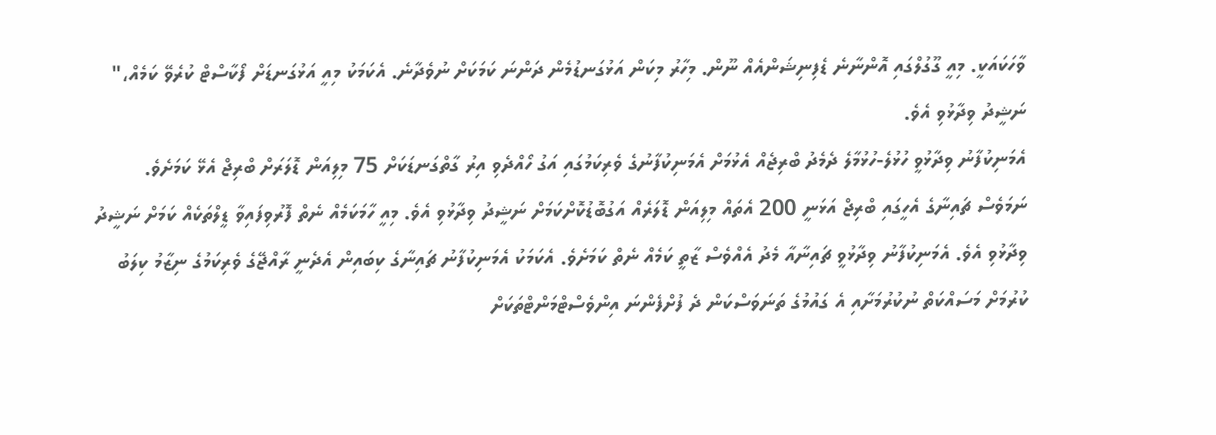ވާހަކައަކީ. މިއީ ގޫގުލްގައި އޮންނާނެ ޑެފިނިޝަންއެއް ނޫން. މިހާރު މިކަން އަޅުގަނޑުމެން ދަންނަ ކަމަކަށް ނުވެދާނެ. އެކަމަކު މިއީ އަޅުގަނޑަށް ފޯކާސްޓް ކުރެވޭ ކަމެއް،" ނަޝީދު ވިދާޅުވި އެވެ.
އެމަނިކުފާނު ވިދާޅުވީ ހުޅުލެ-ހުޅުމާލެ ދެމެދު ބްރިޖެއް އެޅުމަށް އެމަނިކުފާނުގެ ވެރިކަމުގައި އަގު ހޯއްދެވި އިރު ގާތްގަނޑަކަށް 75 މިލިއަން ޑޮލަރަށް ބްރިޖް އެޅޭ ކަމަށެވެ. ނަމަވެސް ޗައިނާގެ އެހީގައި ބްރިޖް އަޅަނީ 200 އެތައް މިލިއަން ޑޮލަރެއް އަގުބޮޑުކޮށްކަމަށް ނަޝީދު ވިދާޅުވި އެވެ. މިއީ ހާމަކަމެއް ނެތް ފޮރުވިފައިވާ ޑީލްތަކެއް ކަމަށް ނަޝީދު ވިދާޅުވި އެވެ. އެމަނިކުފާނު ވިދާޅުވީ ޗައިނާއާ މެދު އެއްވެސް ޒާތީ ކަމެއް ނެތް ކަމަށެވެ. އެކަމަކު އެމަނިކުފާނު ޗައިނާގެ ކިބައިން އެދެނީ ރާއްޖޭގެ ވެރިކަމުގެ ނިޒާމު ކިލަބު ކުރުމަށް މަސައްކަތް ނުކުރުމަށާއި އެ ގައުމުގެ ތަނަވަސްކަން ދެ ފުށްފެންނަ އިންވެސްޓްމަންޓްތަކަށް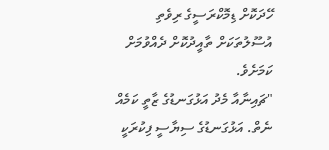ހޭދަކޮށް ޑިމޮކްރަސީގެ ރިވެތި އުސޫލުތަކަށް ތާއީދުކޮށް ދެއްވުމަށް ކަމަށެވެ.
"ޗައިނާއާ މެދު އަޅުގަނޑުގެ ޒާތީ ކަމެއް ނެތް. އަޅުގަނޑުގެ ސިޔާސީ ފިކުރަކީ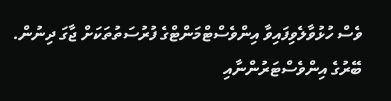ވެސް ހުޅުވާލެވިފައިވާ އިންވެސްޓްމަންޓްގެ ފުރުސަތުތަކަށް ޖާގަ ދިނުން. ބޭރުގެ އިންވެސްޓަރުންނާއި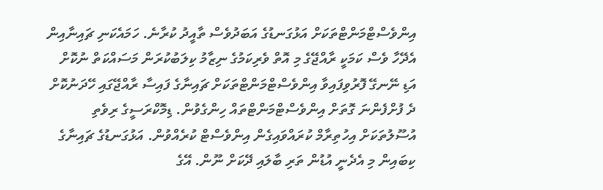އިންވެސްޓްމަންޓްތަކަށް އަޅުގަނޑުގެ އަބަދުވެސް ތާއީދު ކުރާނެ. ހަމައެކަނި ޗައިނާއިން އެދޭހާ ވެސް ކަމަކީ ރާއްޖޭގެ މި އޮތް ވެރިކަމުގެ ނިޒާމު ކިލަބުކުރަން މަސައްކަތް ނުކޮށް އަޑި ނޭނގޭ ފޮރުވިފައިވާ އިންވެސްޓްމަންޓްތަކަށް ޗައިނާގެ ފައިސާ ރާއްޖޭގައި ހޭދަނުކޮށް ދެ ފުށްފެންނަ ގޮތަށް އިންވެސްޓްމަންޓްތައް ހިންގެވުން. ޑިމޮކްރަސީގެ ރިވެތި އުސޫލުތަކަށް އިހުތިރާމް ކުރައްވައިގެން އިންވެސްޓް ކުރެއްވުން. އަޅުގަނޑުގެ ޗައިނާގެ ކިބައިން މި އެދެނީ އުޑުން ތަރި ބާލައި ދޭކަށް ނޫން. އޭގެ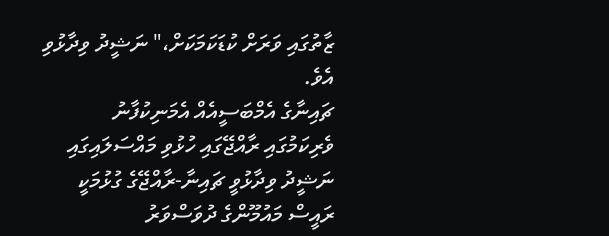ޒާތުގައި ވަރަށް ކުޑަކަމަކަށް،" ނަޝީދު ވިދާޅުވި އެވެ.
ޗައިނާގެ އެމްބަސީއެއް އެމަނިކުފާނު ވެރިކަމުގައި ރާއްޖޭގައި ހުޅުވި މައްސަލައިގައި ނަޝީދު ވިދާޅުވީ ޗައިނާ-ރާއްޖޭގެ ގުޅުމަކީ ރައީސް މައުމޫންގެ ދުވަސްވަރު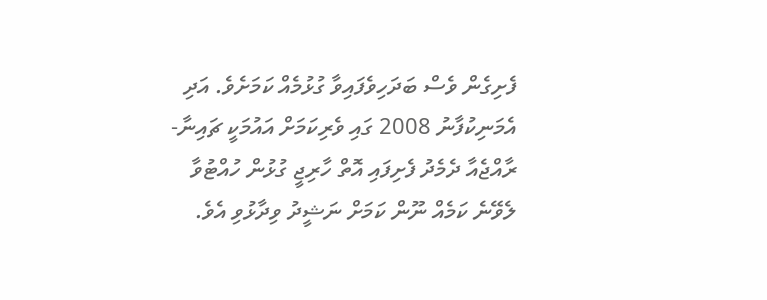ފެށިގެން ވެސް ބަދަހިވެފައިވާ ގުޅުމެއް ކަމަށެވެ. އަދި އެމަނިކުފާނު 2008 ގައި ވެރިކަމަށް އައުމަކީ ޗައިނާ-ރާއްޖެއާ ދެމެދު ފެށިފައި އޮތް ހާރިޖީ ގުޅުން ހުއްޓުވާ ލެވޭނެ ކަމެއް ނޫން ކަމަށް ނަޝީދު ވިދާޅުވި އެވެ.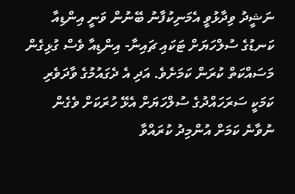ނަޝީދު ވިދާޅުވީ އެމަނިކުފާނު ބޭނުން ވަނީ އިންޑިއާ ކަނޑުގެ ސުލްހަޔަށް ޓަކައި ޗައިނާ- އިންޑިއާ ވެސް ގުޅިގެން މަސައްކަތް ކުރަން ކަމަށެވެ. އަދި އެ ދެގައުމުގެ ވާދަވެރި ކަމަކީ ސަރަހައްދުގެ ސުލްހަޔަށް އެޅޭ ހުރަކަށް ވެގެން ނުވާނެ ކަމަށް އުންމިދު ކުރައްވާ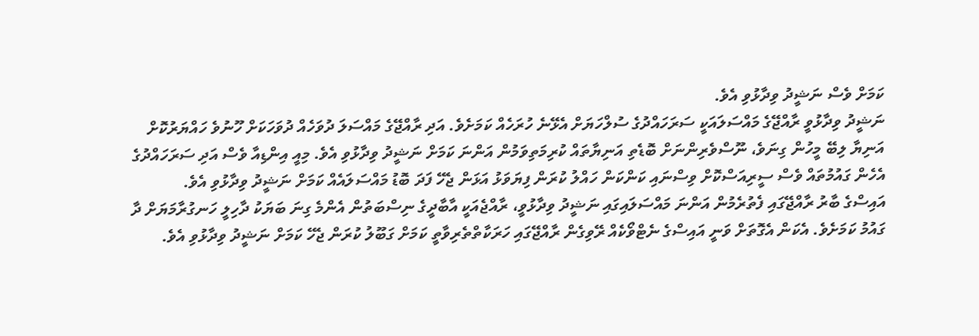ކަމަށް ވެސް ނަޝީދު ވިދާޅުވި އެވެ.
ނަޝީދު ވިދާޅުވީ ރާއްޖޭގެ މައްސަލައަކީ ސަރަހައްދުގެ ސުލްހަޔަށް އެޅޭނެ ހުރަހެއް ކަމަށެވެ. އަދި ރާއްޖޭގެ މައްސަލަ ދުވަހެއް ދުވަހަކަށް ހޫނުވެ ހައްޔަރުކޮށް އަނިޔާ ލިބޭ މީހުން ގިނަވެ، ނޫސްވެރިންނަށް ބޮޑެތި އަނިޔާތައް ކުރިމަތިވަމުން އަންނަ ކަމަށް ނަޝީދު ވިދާޅުވި އެވެ. މިއީ އިންޑިއާ ވެސް އަދި ސަރަހައްދުގެ އެހެން ގައުމުތައް ވެސް ސީރިއަސްކޮށް ވިސްނައި ކަންކަން ހައްލު ކުރަން ފިޔަވަޅު އަޅަން ޖެހޭ ފަދަ ބޮޑު މައްސަލައެއް ކަމަށް ނަޝީދު ވިދާޅުވި އެވެ.
އައިސްގެ ބާރު ރާއްޖޭގައި ފެތުރެމުން އަންނަ މައްސަލައިގައި ނަޝީދު ވިދާޅުވީ، ރާއްޖެއަކީ އާބާދީގެ ނިސްބަތުން އެންމެ ގިނަ ބަޔަކު ދާހިލީ ހަނގުރާމަޔަށް ދާ ގައުމު ކަމަށެވެ. އެކަން އެގޮތަށް ވަނީ އައިސްގެ ނެޓްވޯކެއް ރޭވިގެން ރާއްޖޭގައި ހަރަކާތްތެރިވާތީ ކަމަށް ގަބޫލު ކުރަން ޖެހޭ ކަމަށް ނަޝީދު ވިދާޅުވި އެވެ.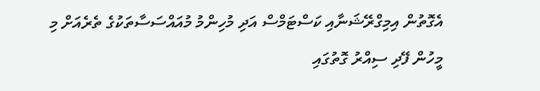އެގޮތުން އިމިގްރޭޝަނާއި ކަސްޓަމްސް އަދި މުހިންމު މުއައްސަސާތަކުގެ ތެރެއަށް މި މީހުން ފޭދި ސިއްރު ގޮތުގައި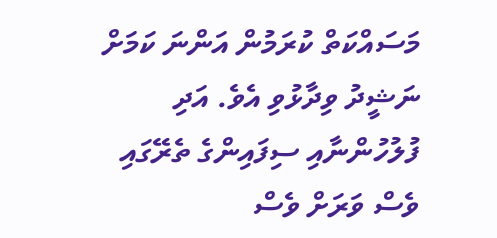މަސައްކަތް ކުރަމުން އަންނަ ކަމަށް ނަޝީދު ވިދާޅުވި އެވެ. އަދި ފުލުހުންނާއި ސިފައިންގެ ތެރޭގައި ވެސް ވަރަށް ވެސް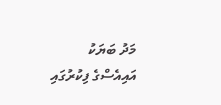މަދު ބަޔަކު އައިއެސްގެ ފިކުރުގައި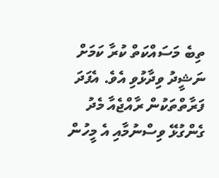ތިބެ މަސައްކަތް ކުރާ ކަމަށް ނަޝީދު ވިދާޅުވި އެވެ. އެފަދަ ފަރާތްތަކުން ރާއްޖެއާ މެދު ގެންގުޅޭ ވިސްނުމާއި އެ މީހުން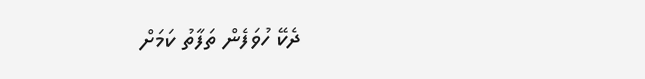ދެކޭ ހުވަފެން ތަފާތު ކަމަށް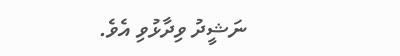ނަޝީދު ވިދާޅުވި އެވެ.